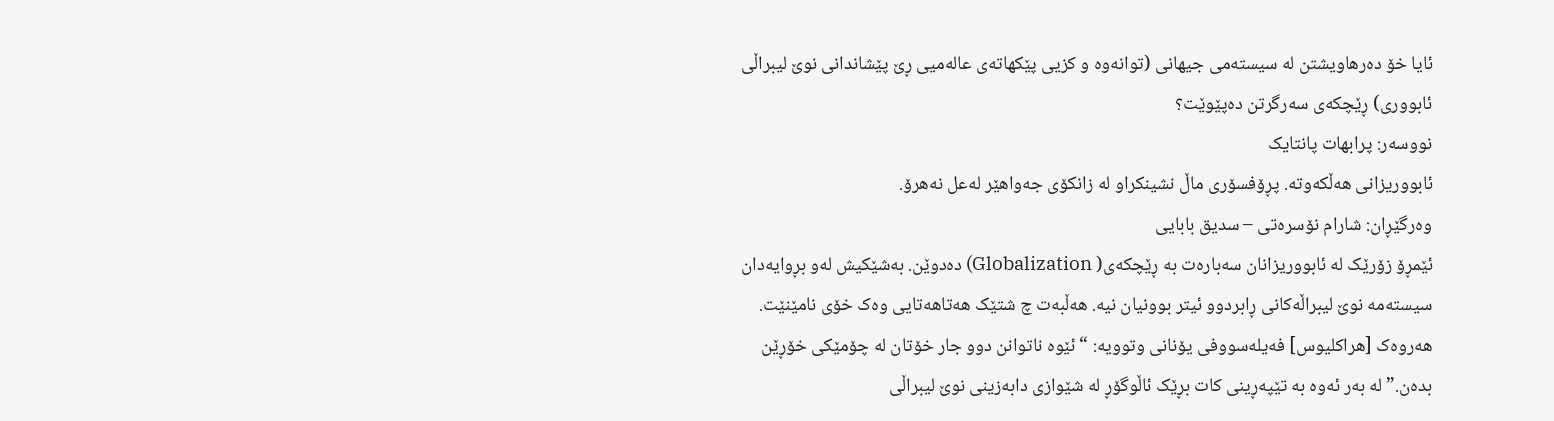ئایا خۆ دەرهاویشتن لە سیستەمی جیهانی (توانەوە و کزیی پێکهاتەی عالەمیی ڕێ پێشاندانی نوێ لیبراڵی ئابووری) ڕێچکەی سەرگرتن دەپێوێت؟
نووسەر: پرابهات پانتایک
ئابووریزانی هەڵکەوتە. پڕۆفسۆری ماڵ نشینکراو لە زانکۆی جەواهێر لەعل نەهرۆ.
وەرگێڕان: شارام نۆسرەتی – سدیق بابایی
ئێمڕۆ زۆرێک لە ئابووریزانان سەبارەت بە ڕێچکەی( Globalization) دەدوێن. بەشێکیش لەو بڕوایەدان سیستەمە نوێ لیبراڵەکانی ڕابردوو ئیتر بوونیان نیە. هەڵبەت چ شتێک هەتاهەتایی وەک خۆی نامێنێت. هەروەک [هراکلیوس] فەیلەسووفی یۆنانی وتوویە: “ئێوە ناتوانن دوو جار خۆتان لە چۆمێکی خۆڕێن بدەن.” لە بەر ئەوە بە تێپەڕینی کات بڕێک ئاڵوگۆڕ لە شێوازی دابەزینی نوێ لیبراڵی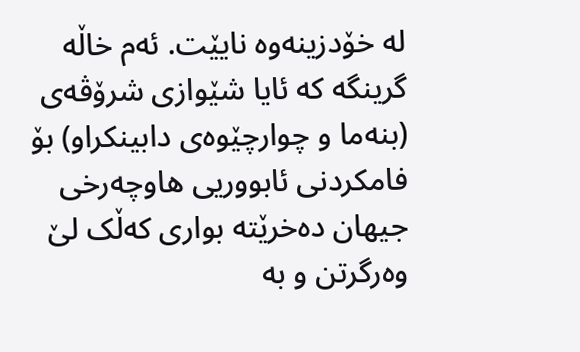لە خۆدزینەوە نایێت. ئەم خاڵە گرینگە کە ئایا شێوازی شرۆڤەی (بنەما و چوارچێوەی دابینکراو) بۆ فامکردنی ئابووریی هاوچەرخی جیهان دەخرێتە بواری کەڵک لێ وەرگرتن و بە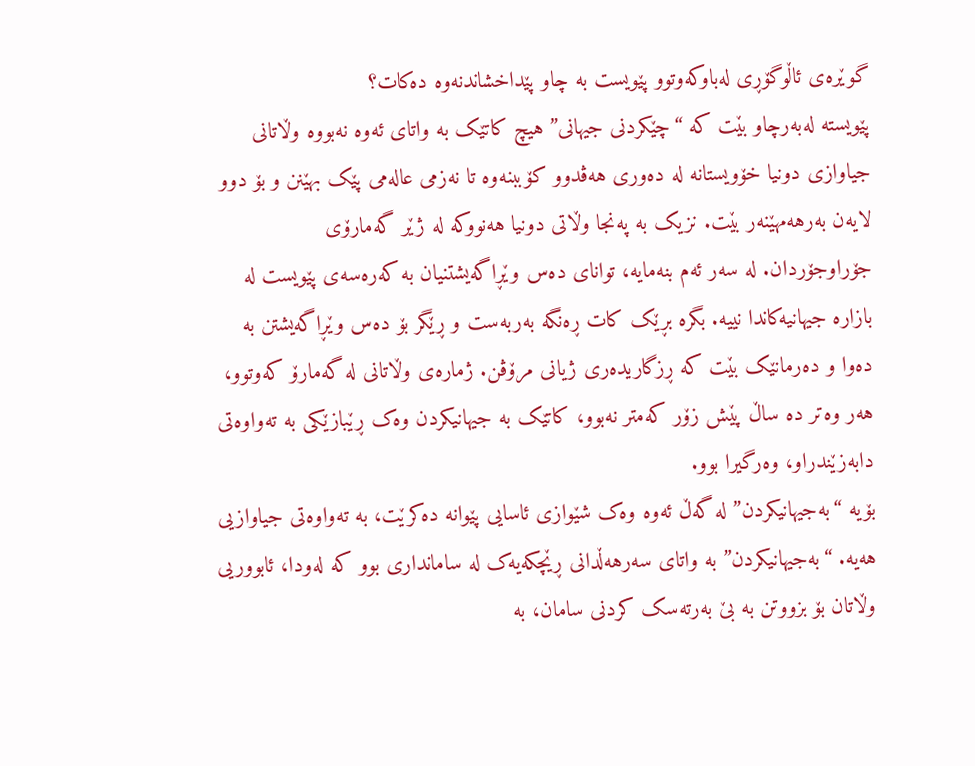گوێرەی ئاڵوگۆڕی لەباوکەوتوو پێویست بە چاو پێداخشاندنەوە دەکات؟
پێویستە لەبەرچاو بێت کە “چێکردنی جیهانی” هیچ کاتێک بە واتای ئەوە نەبووە وڵاتانی جیاوازی دونیا خۆویستانە لە دەوری هەڤدوو کۆببنەوە تا نەزمی عالەمی پێک بهێنن و بۆ دوو لایەن بەرهەمهێنەر بێت. نزیک بە پەنجا وڵاتی دونیا هەنووکە لە ژێر گەمارۆی جۆراوجۆردان. لە سەر ئەم بنەمایە، توانای دەس وێڕاگەیشتنیان بە کەرەسەی پێویست لە بازارە جیهانیەکاندا نییە. بگرە بڕێک کات ڕەنگە بەربەست و ڕێگر بۆ دەس وێڕاگەیشتن بە دەوا و دەرمانێک بێت کە ڕزگاریدەری ژیانی مرۆڤن. ژمارەی وڵاتانی لە گەمارۆ کەوتوو، هەر وەتر دە ساڵ پێش زۆر کەمتر نەبوو، کاتێک بە جیهانیکردن وەک ڕێبازێکی بە تەواوەتی دابەزێندراو، وەرگیرا بوو.
بۆیە “بەجیهانیکردن” لە گەڵ ئەوە وەک شێوازی ئاسایی پێوانە دەکرێت، بە تەواوەتی جیاوازیی هەیە. “بەجیهانیکردن” بە واتای سەرهەڵدانی ڕێچکەیەک لە سامانداری بوو کە لەودا، ئابووریی وڵاتان بۆ بزووتن بە بێ بەرتەسک کردنی سامان، بە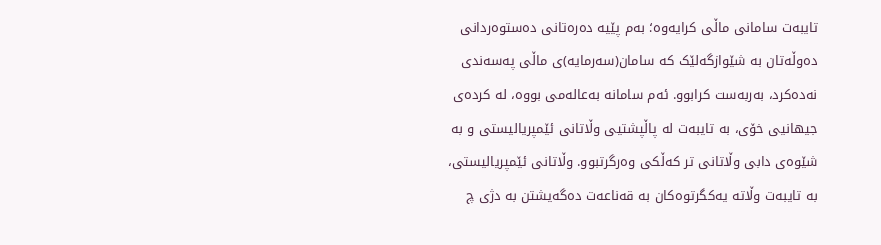تایبەت سامانی ماڵی کرایەوە؛ بەم پێیە دەرەتانی دەستوەردانی دەوڵەتان بە شێوازگەلێک کە سامان(سەرمایە)ی ماڵی پەسەندی نەدەکرد، بەربەست کرابوو. ئەم سامانە بەعالەمی بووە، لە کردەی جیهانیی خۆی، بە تایبەت لە پاڵپشتیی وڵاتانی ئێمپریالیستی و بە شێوەی دابی وڵاتانی تر کەڵکی وەرگرتبوو. وڵاتانی ئێمپریالیستی، بە تایبەت وڵاتە یەکگرتوەکان بە قەناعەت دەگەیشتن بە دژی چ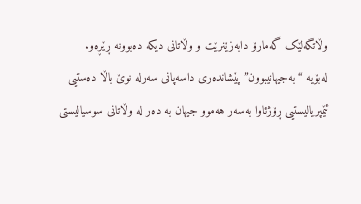وڵاتگەلێک گەمارۆ دابەزێنرێت و وڵاتانی دیکە دەبوونە ڕێڕەو.
لەبۆیە “بەجیهانیبوون” پێشاندەری داسەپانی سەرلە نوێ باڵا دەستیی ئێمپریالیستیی ڕۆژئاوا بەسەر هەموو جیهان بە دەر لە وڵاتانی سوسیالیستی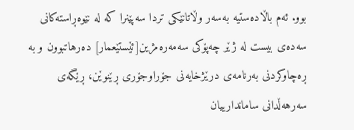بوو. ئەم باڵادەستیە بەسەر وڵاتانێکی تردا سەپێنرا کە لە نێوەڕاستەکانی سەدەی بیست لە ژێر چەپۆکی سەمەرەمژین[ئێستێعمار] دەرهاتبوون و بە ڕەچاوکردنی بەرنامەی درێژخایەنی جۆراوجۆری ڕێنوێن، ڕێگەی سەرهەڵدانی ساماندارییان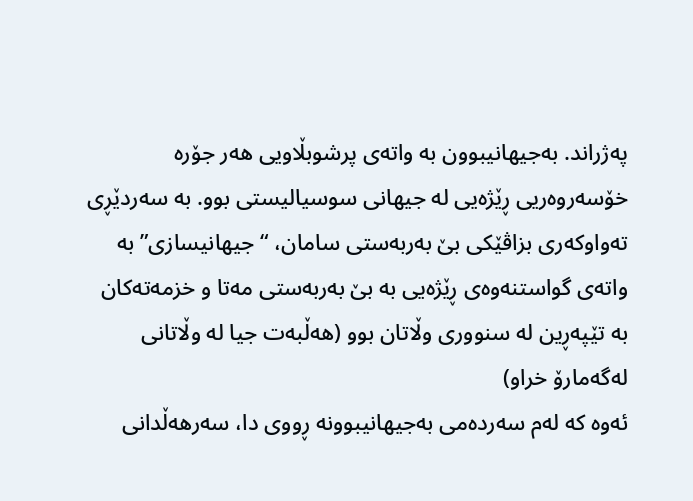پەژراند. بەجیهانیبوون بە واتەی پرشوبڵاویی هەر جۆرە خۆسەروەریی ڕێژەیی لە جیهانی سوسیالیستی بوو. بە سەردێڕی تەواوکەری بزاڤێکی بێ بەربەستی سامان، “جیهانیسازی” بە واتەی گواستنەوەی ڕێژەیی بە بێ بەربەستی مەتا و خزمەتەکان بە تێپەڕین لە سنووری وڵاتان بوو (هەڵبەت جیا لە وڵاتانی لەگەمارۆ خراو)
ئەوە کە لەم سەردەمی بەجیهانیبوونە ڕووی دا، سەرهەڵدانی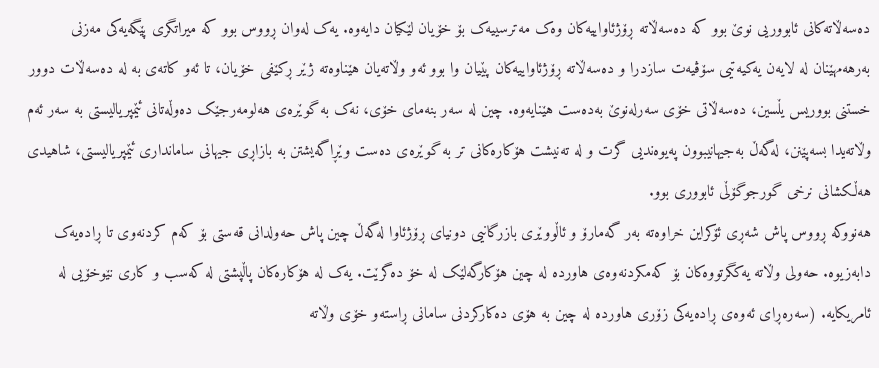دەسەڵاتەکانی ئابووریی نوێ بوو کە دەسەڵاتە ڕۆژئاواییەکان وەک مەترسییەک بۆ خۆیان لێکیان دایەوە. یەک لەوان ڕووس بوو کە میراتگری پێگەیەکی مەزنی بەرهەمهێنان لە لایەن یەکیەتیی سۆڤیەت سازدرا و دەسەڵاتە ڕۆژئاواییەکان پێیان وا بوو ئەو وڵاتەیان هێناوەتە ژێر ڕکێفی خۆیان، تا ئەو کاتەی بە لە دەسەڵات دوور خستنی بووریس یڵسین، دەسەڵاتی خۆی سەرلەنوێ بەدەست هێنایەوە. چین لە سەر بنەمای خۆی، نەک بە گوێرەی هەلومەرجێک دەوڵەتانی ئێمپریالیستی بە سەر ئەم وڵاتەیدا بسەپێنن، لەگەڵ بەجیهانیبوون پەیوەندیی گرت و لە تەنیشت هۆکارەکانی تر بە گوێرەی دەست وێڕاگەیشتن بە بازاڕی جیهانی سامانداری ئێمپریالیستی، شاهیدی هەڵکشانی نرخی گورجوگۆڵی ئابووری بوو.
هەنووکە ڕووس پاش شەڕی ئۆکراین خراوەتە بەر گەمارۆ و ئاڵووێری بازرگانیی دونیای ڕۆژئاوا لەگەڵ چین پاش حەولدانی قەستی بۆ کەم کردنەوی تا ڕادەیەک دابەزیوە. حەولی وڵاتە یەکگرتووەکان بۆ کەمکردنەوەی هاوردە لە چین هۆکارگەلێک لە خۆ دەگرێت. یەک لە هۆکارەکان پاڵپشتی لە کەسب و کاری نێوخۆیی لە ئامریکایە. (سەرەڕای ئەوەی ڕادەیەکی زۆری هاوردە لە چین بە هۆی دەکارکردنی سامانی ڕاستەو خۆی وڵاتە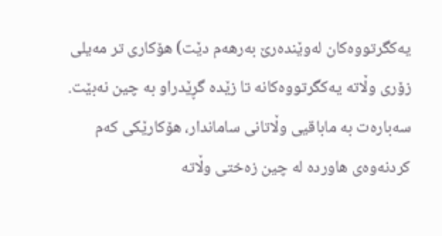یەکگرتووەکان لەوێندەرێ بەرهەم دێت) هۆکاری تر مەیلی زۆری وڵاتە یەکگرتووەکانە تا زێدە گڕێدراو بە چین نەبێت. سەبارەت بە ماباقیی وڵاتانی ساماندار، هۆکارێکی کەم کردنەوەی هاوردە لە چین زەختی وڵاتە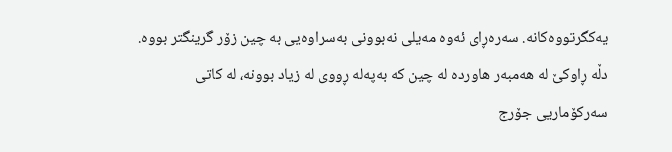یەکگرتووەکانە. سەرەڕای ئەوە مەیلی نەبوونی بەسراوەیی بە چین زۆر گرینگتر بووە.
دڵە ڕاوکێ لە هەمبەر هاوردە لە چین کە بەپەلە ڕووی لە زیاد بوونە، لە کاتی سەرکۆماریی جۆرج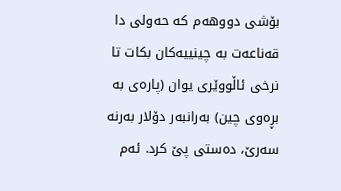بۆشی دووهەم کە حەولی دا قەناعەت بە چینییەکان بکات تا نرخی ئاڵووێری یوان (پارەی بە بڕەوی چین) بەرانبەر دۆلار بەرنە سەرێ، دەستی پێ کرد. ئەم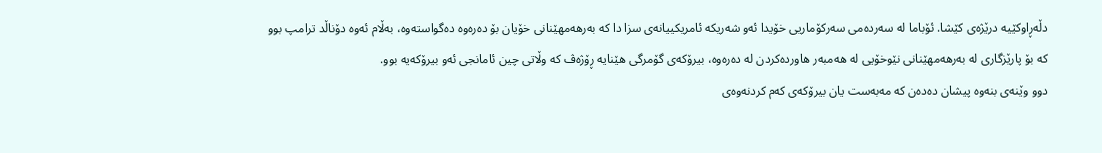دڵەڕاوکێیە درێژەی کێشا. ئۆباما لە سەردەمی سەرکۆماریی خۆیدا ئەو شەریکە ئامریکییانەی سزا دا کە بەرهەمهێنانی خۆیان بۆ دەرەوە دەگواستەوە، بەڵام ئەوە دۆناڵد ترامپ بوو کە بۆ پارێزگاری لە بەرهەمهێنانی نێوخۆیی لە هەمبەر هاوردەکردن لە دەرەوە، بیرۆکەی گۆمرگی هێنایە ڕۆژەڤ کە وڵاتی چین ئامانجی ئەو بیرۆکەیە بوو.
دوو وێنەی بنەوە پیشان دەدەن کە مەبەست یان بیرۆکەی کەم کردنەوەی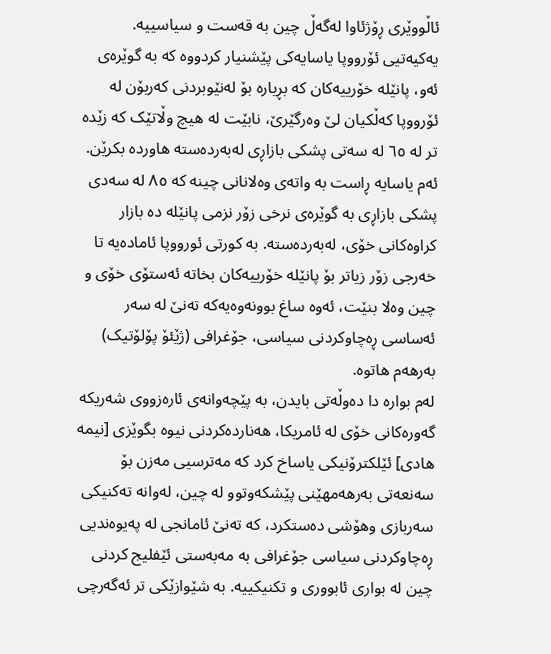ئاڵووێری ڕۆژئاوا لەگەڵ چین بە قەست و سیاسییە. یەکیەتیی ئۆرووپا یاسایەکی پێشنیار کردووە کە بە گوێرەی ئەو، پانێلە خۆرییەکان کە بڕیارە بۆ لەنێوبردنی کەربۆن لە ئۆرووپا کەڵکیان لێ وەرگێرێ، نابێت لە هیچ وڵاتێک کە زێدە تر لە ٦٥ لە سەتی پشکی بازاڕی لەبەردەستە هاوردە بکرێن. ئەم یاسایە ڕاست بە واتەی وەلانانی چینە کە ٨٥ لە سەدی پشکی بازاڕی بە گوێرەی نرخی زۆر نزمی پانێلە دە بازار کراوەکانی خۆی، لەبەردەستە. بە کورتی ئورووپا ئامادەیە تا خەرجی زۆر زیاتر بۆ پانێلە خۆرییەکان بخاتە ئەستۆی خۆی و چین وەلا بنێت، ئەوە ساغ بوونەوەیەکە تەنێ لە سەر ئەساسی ڕەچاوکردنی سیاسی، جۆغرافی (ژێئۆ پۆلۆتیک) بەرهەم هاتوە.
لەم بوارە دا دەوڵەتی بایدن، بە پێچەوانەی ئارەزووی شەریکە گەورەکانی خۆی لە ئامریکا، هەناردەکردنی نیوە بگوێزی [نیمە هادی] ئێلکترۆنیکی یاساخ کرد کە مەترسیی مەزن بۆ سەنعەتی بەرهەمهێنی پێشکەوتوو لە چین، لەوانە تەکنیکی سەربازی وهۆشی دەستکرد، کە تەنێ ئامانجی لە پەیوەندیی ڕەچاوکردنی سیاسی جۆغرافی بە مەبەستی ئێفلیج کردنی چین لە بواری ئابووری و تکنیکییە. بە شێوازێکی تر ئەگەرچی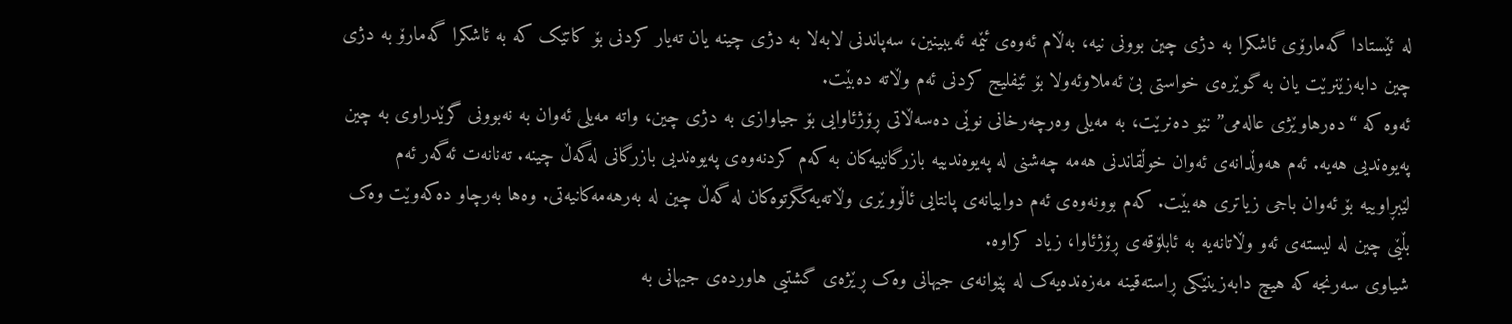لە ئێستادا گەمارۆی ئاشکرا بە دژی چین بوونی نیە، بەڵام ئەوەی ئێمە ئەیبینین، سەپاندنی لابەلا بە دژی چینە یان تەیار کردنی بۆ کاتێک کە بە ئاشکرا گەمارۆ بە دژی چین دابەزێنرێت یان بە گوێرەی خواستی بێ ئەملاوئەولا بۆ ئێفلیج کردنی ئەم وڵاتە دەبێت.
ئەوە کە “دەرهاوێژی عالەمی” نێو دەنرێت، بە مەیلی وەرچەرخانی نوێی دەسەڵاتی ڕۆژئاوایی بۆ جیاوازی بە دژی چین، واتە مەیلی ئەوان بە نەبوونی گرێدراوی بە چین پەیوەندیی هەیە. ئەم هەوڵدانەی ئەوان خوڵقاندنی هەمە چەشنی لە پەیوەندییە بازرگانییەکان بە کەم کردنەوەی پەیوەندیی بازرگانی لەگەڵ چینە. تەنانەت ئەگەر ئەم لێبڕاوییە بۆ ئەوان باجی زیاتری هەبێت. کەم بوونەوەی ئەم دواییانەی پانتایی ئاڵووێری وڵاتەیەکگرتوەکان لە گەڵ چین لە بەرهەمەکانیەتی. وەها بەرچاو دەکەوێت وەک بڵێی چین لە لیستەی ئەو وڵاتانەیە بە ئابلۆقەی ڕۆژئاوا، زیاد کراوە.
شیاوی سەرنجە کە هیچ دابەزینێکی ڕاستەقینە مەزەندەیەک لە پێوانەی جیهانی وەک ڕێژەی گشتیی هاوردەی جیهانی بە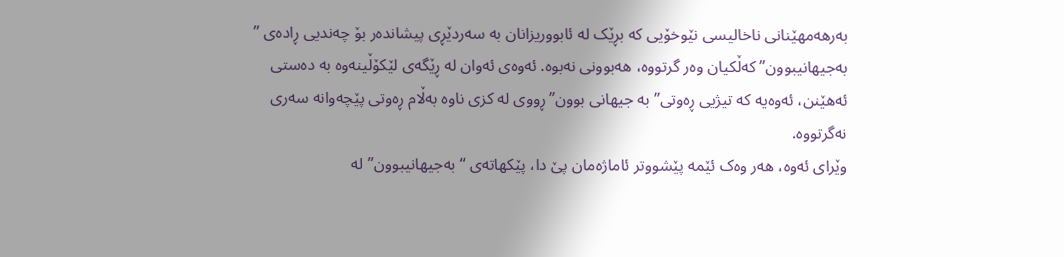بەرهەمهێنانی ناخالیسی نێوخۆیی کە بڕێک لە ئابووریزانان بە سەردێڕی پیشاندەر بۆ چەندیی ڕادەی ” بەجیهانیبوون” کەڵکیان وەر گرتووە، هەبوونی نەبوە. ئەوەی ئەوان لە ڕێگەی لێکۆڵینەوە بە دەستی ئەهێنن، ئەوەیە کە تیژیی ڕەوتی” بە جیهانی بوون”ڕووی لە کزی ناوە بەڵام ڕەوتی پێچەوانە سەری نەگرتووە.
وێرای ئەوە، هەر وەک ئێمە پێشووتر ئاماژەمان پێ دا، پێکهاتەی “بەجیهانیبوون”لە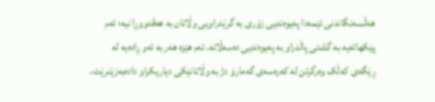هەڵسەنگاندنی ئێمەدا پەیوەندیی زۆری بە گرێدراویی وڵاتان بە هەڤدووڕا نیە؛ ئەم پێکهاتەیە بە گشتی پاڵدراو بە پەیوەندیی دەسەڵاتە. ئەم هێزە هەر بە ئەو ڕادەیە لە ڕێگەی کەڵک وەرگرتن لە کەرەسەی گەمارۆ دژ بە وڵاتانێکی دیاریکراو دادەبەزێنرێت،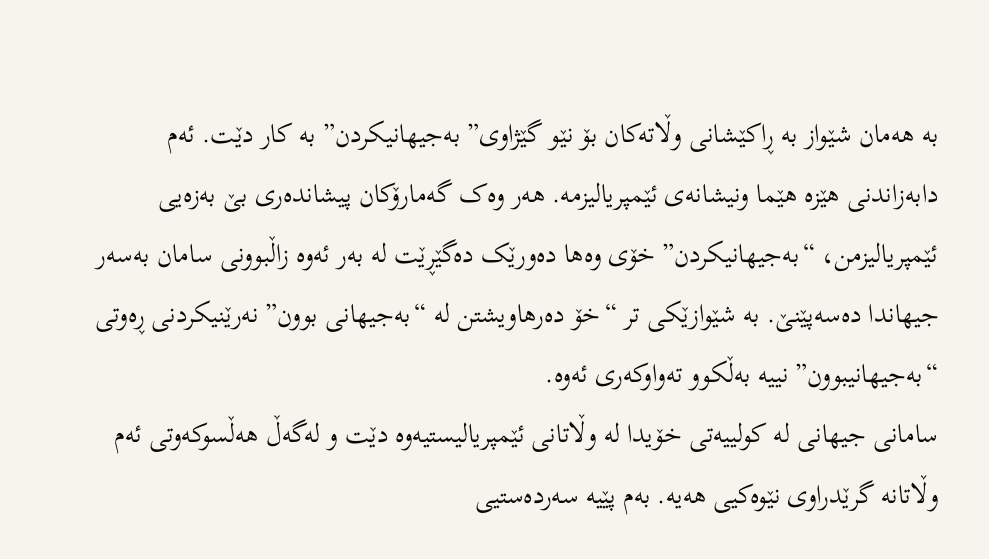بە هەمان شێواز بە ڕاکێشانی وڵاتەکان بۆ نێو گێژاوی” بەجیهانیکردن” بە کار دێت. ئەم دابەزاندنی هێزە هێما ونیشانەی ئێمپریالیزمە. هەر وەک گەمارۆکان پیشاندەری بێ بەزەیی ئێمپریالیزمن، “بەجیهانیکردن” خۆی وەها دەورێک دەگێڕێت لە بەر ئەوە زاڵبوونی سامان بەسەر جیهاندا دەسەپێنێ. بە شێوازێکی تر “خۆ دەرهاویشتن لە “بەجیهانی بوون” نەرێنیکردنی ڕەوتی “بەجیهانیبوون” نییە بەڵکوو تەواوکەری ئەوە.
سامانی جیهانی لە کولییەتی خۆیدا لە وڵاتانی ئێمپریالیستیەوە دێت و لەگەڵ هەڵسوکەوتی ئەم وڵاتانە گرێدراوی نێوەکیی هەیە. بەم پێیە سەردەستیی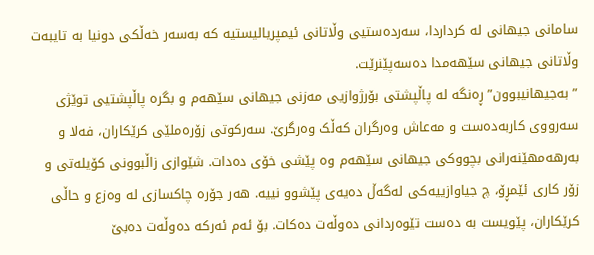سامانی جیهانی لە کرداردا، سەردەستیی وڵاتانی ئیمپریالیستیە کە بەسەر خەڵکی دونیا بە تایبەت وڵاتانی جیهانی سێهەمدا دەسەپێنرێت.
” بەجیهانیبوون” ڕەنگە لە پاڵپشتی بۆرژوازیی مەزنی جیهانی سێهەم و بگرە پاڵپشتیی توێژی سەرووی کاربەدەست و مەعاش وەرگران کەڵک وەرگرێ. سەرکوتی زۆرەملێی کرێکاران، فەلا و بەرهەمهێنەرانی بچووکی جیهانی سێهەم وە پێشی خۆی دەدات. شێوازی زاڵبوونی کۆیلەتی و زۆر کاری ئێمڕۆ، چ جیاوازییەکی لەگەڵ دەیەی پێشوو نییە. هەر جۆرە چاکسازی لە وەزع و حاڵی کرێکاران، پێویست بە دەست تێوەردانی دەوڵەت دەکات. بۆ ئەم ئەرکە دەوڵەت دەبێ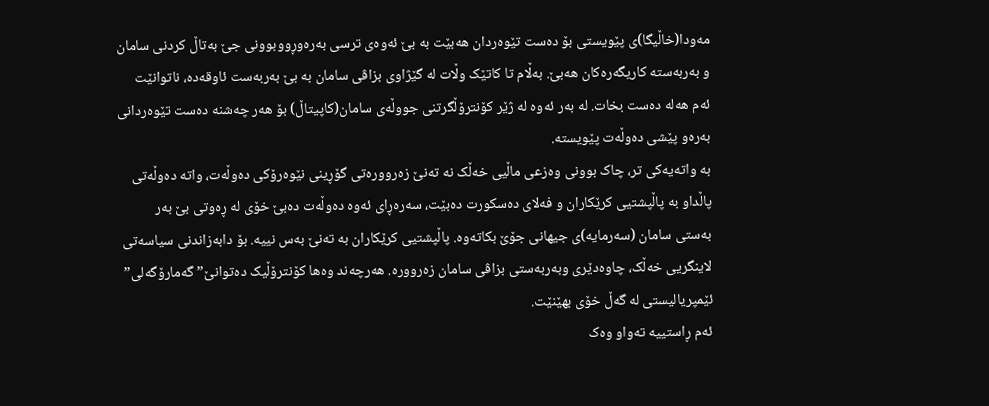مەودا(خاڵیگا)ی پێویستی بۆ دەست تێوەردان هەبێت بە بێ ئەوەی ترسی بەرەوڕووبوونی جێ بەتاڵ کردنی سامان و بەربەستە کاریگەرەکان هەبێ. بەڵام تا کاتێک وڵات لە گێژاوی بزاڤی سامان بە بێ بەربەست ئاوقەدە، ناتوانێت ئەم هەلە دەست بخات. لە بەر ئەوە لە ژێر کۆنترۆڵگرتنی جووڵەی سامان(کاپیتاڵ) بۆ هەر چەشنە دەست تێوەردانی بەرەو پێشی دەوڵەت پێویستە.
بە واتەیەکی تر، چاک بوونی وەزعی ماڵیی خەڵک نە تەنێ زەروورەتی گۆڕینی نێوەرۆکی دەوڵەت، واتە دەوڵەتی پاڵداو بە پاڵپشتیی کرێکاران و فەلای دەسکورت دەبێت، سەرەڕای ئەوە دەوڵەت دەبێ خۆی لە ڕەوتی بێ بەر بەستی سامان (سەرمایە)ی جیهانی جۆێ بکاتەوە. پاڵپشتیی کرێکاران بە تەنێ بەس نییە. بۆ دابەزاندنی سیاسەتی لاینگریی خەڵک، چاوەدێری وبەربەستی بزاڤی سامان زەروورە. هەرچەند وەها کۆنترۆڵیک دەتوانێ” گەمارۆگەلی” ئێمپریالیستی لە گەڵ خۆی بهێنێت.
ئەم ڕاستییە تەواو وەک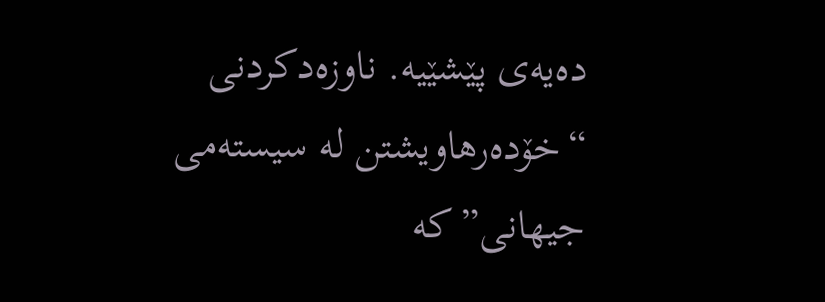دەیەی پێشێیە. ناوزەدکردنی “خۆدەرهاویشتن لە سیستەمی جیهانی”کە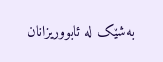بەشێک لە ئابووریزانان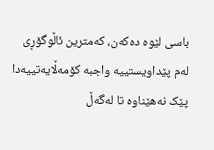باسی لێوە دەکەن، کەمترین ئاڵوگۆڕی لەم پێداویستییە واجبە کۆمەڵایەتییەدا پێک نەهێناوە تا لەگەڵ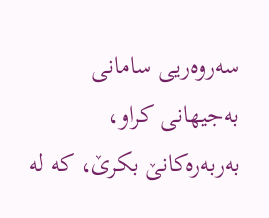سەروەریی سامانی بەجیهانی کراو، بەربەرەکانێ بکرێ، کە لە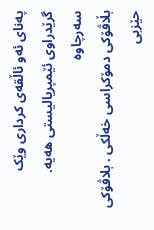پەنای ئەو ئاڵقەی کرداری وێک گرێدراوی ئێمپریالیستی هەیە.
سەرچاوە
بڵاڤۆکی دمۆکراسی خەڵکی . بلاڤۆکی حێزبی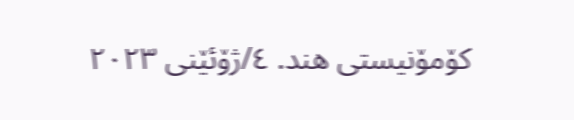کۆمۆنیستی هند. ٤/ژۆئێنی ٢٠٢٣